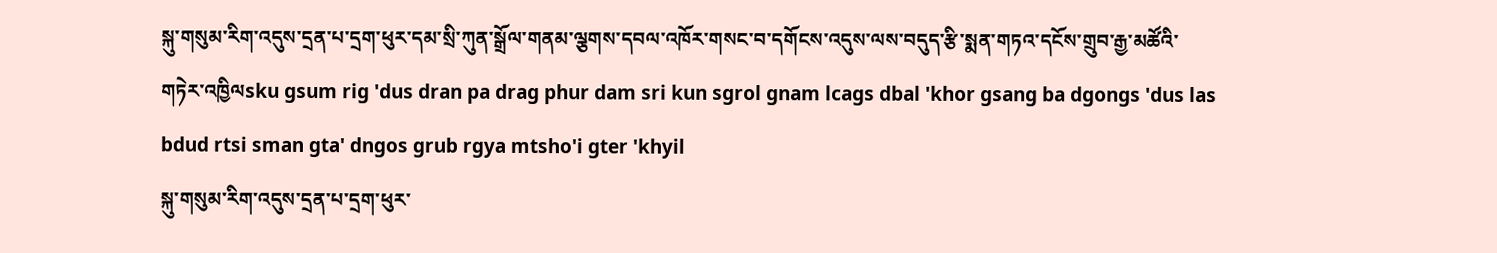སྐུ་གསུམ་རིག་འདུས་དྲན་པ་དྲག་ཕུར་དམ་སྲི་ཀུན་སྒྲོལ་གནམ་ལྕགས་དབལ་འཁོར་གསང་བ་དགོངས་འདུས་ལས་བདུད་རྩི་སྨན་གཏའ་དངོས་གྲུབ་རྒྱ་མཚོའི་གཏེར་འཁྱིལsku gsum rig 'dus dran pa drag phur dam sri kun sgrol gnam lcags dbal 'khor gsang ba dgongs 'dus las bdud rtsi sman gta' dngos grub rgya mtsho'i gter 'khyil
སྐུ་གསུམ་རིག་འདུས་དྲན་པ་དྲག་ཕུར་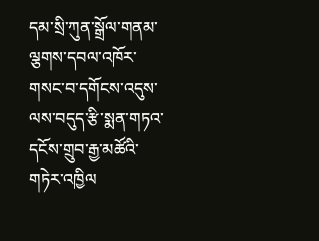དམ་སྲི་ཀུན་སྒྲོལ་གནམ་ལྕགས་དབལ་འཁོར་གསང་བ་དགོངས་འདུས་ལས་བདུད་རྩི་སྨན་གཏའ་དངོས་གྲུབ་རྒྱ་མཚོའི་གཏེར་འཁྱིལ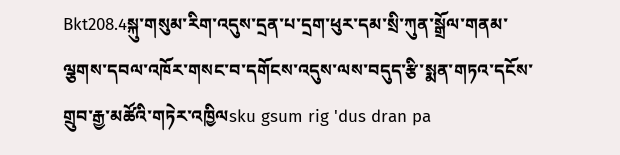Bkt208.4སྐུ་གསུམ་རིག་འདུས་དྲན་པ་དྲག་ཕུར་དམ་སྲི་ཀུན་སྒྲོལ་གནམ་ལྕགས་དབལ་འཁོར་གསང་བ་དགོངས་འདུས་ལས་བདུད་རྩི་སྨན་གཏའ་དངོས་གྲུབ་རྒྱ་མཚོའི་གཏེར་འཁྱིལsku gsum rig 'dus dran pa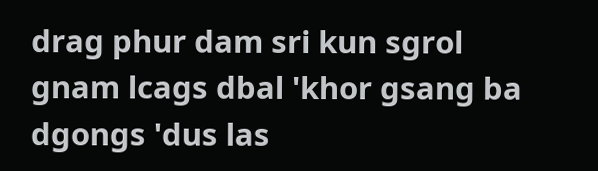drag phur dam sri kun sgrol gnam lcags dbal 'khor gsang ba dgongs 'dus las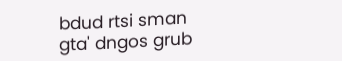bdud rtsi sman gta' dngos grub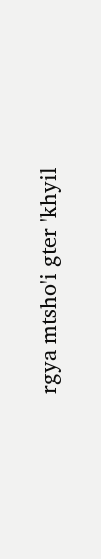rgya mtsho'i gter 'khyil